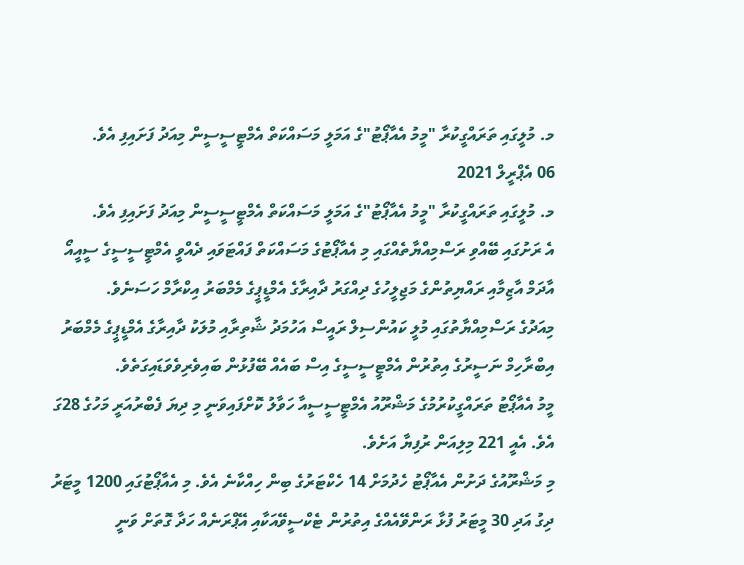މ. މުލީގައި ތަރައްގީކުރާ "މީމު އެއާޕޯޓު"ގެ އަމަލީ މަސައްކަތް އެމްޓީސީސީން މިއަދު ފަށައިފި އެވެ.
06 އެޕްރީލް 2021
މ. މުލީގައި ތަރައްގީކުރާ "މީމު އެއާޕޯޓު"ގެ އަމަލީ މަސައްކަތް އެމްޓީސީސީން މިއަދު ފަށައިފި އެވެ.
އެ ރަށުގައި ބޭއްވި ރަސްމިއްޔާތެއްގައި މި އެއާޕޯޓުގެ މަސައްކަތް ފައްޓަވައި ދެއްވީ އެމްޓީސީސީގެ ސީއީއޯ އާދަމް އާޒިމާއި ރައްޔިތުންގެ މަޖިލީހުގެ ދިއްގަރު ދާއިރާގެ އެމްޑީޕީގެ މެމްބަރު އިކްރާމް ހަސަނެވެ.
މިއަދުގެ ރަސްމިއްޔާތުގައި މުލީ ކައުންސިލް ރައީސް އަހުމަދު ޝާތިރާއި މުލަކު ދާއިރާގެ އެމްޑީޕީގެ މެމްބަރު އިބްރާހިމް ނަސީރުގެ އިތުރުން އެމްޓީސީސީގެ އިސް ބައެއް ބޭފުޅުން ބައިވެރިވެވަޑައިގަތެވެ.
މީމު އެއާޕޯޓު ތަރައްގީކުރުމުގެ މަޝްރޫއު އެމްޓީސީސީއާ ހަވާލު ކޮށްފައިވަނީ މި ދިޔަ ފެބްރުއަރީ މަހުގެ 28ގަ އެވެ. އެއީ 221 މިލިއަން ރުފިޔާ އަށެވެ.
މި މަޝްރޫއުގެ ދަށުން އެއާޕޯޓު ހެދުމަށް 14 ހެކްޓަރުގެ ބިން ހިއްކާނެ އެވެ. މި އެއާޕޯޓުގައި 1200 މީޓަރު ދިގު އަދި 30 މީޓަރު ފުޅާ ރަންވޭއެއްގެ އިތުރުން ޓެކްސީވޭއަކާއި އޭޕްރަނެއް ހަދާ ގޮތަށް ވަނީ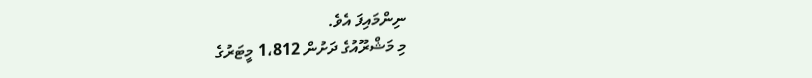ނިންމައިފަ އެވެ.
މި މަޝްރޫއުގެ ދަށުން 1،812 މީޓަރުގެ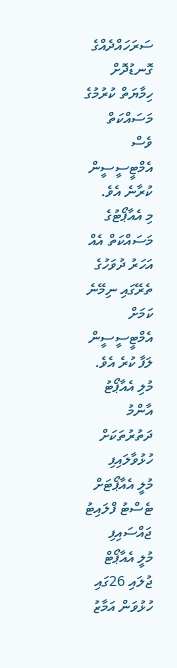ސަރަހައްދެއްގެ ގޮނޑުދޮށް ހިމާޔަތް ކުރުމުގެ މަސައްކަތް ވެސް އެމްޓީސީސީން ކުރާނެ އެވެ.
މި އެއާޕޯޓުގެ މަސައްކަތް އެއް އަހަރު ދުވަހުގެ ތެރޭގައި ނިމޭނެ ކަމަށް އެމްޓީސީސީން ލަފާ ކުރެ އެވެ.
މުލި އެއާޕޯޓު އާންމު ދަތުރުތަކަށް ހުޅުވާލައިފި
މުލީ އެއާޕޯޓަށް ޓެސްޓު ފްލައިޓު ޖައްސައިފި
މުލީ އެއާޕޯޓް ޖުލައި 26ގައި ހުޅުވަން އަމާޒު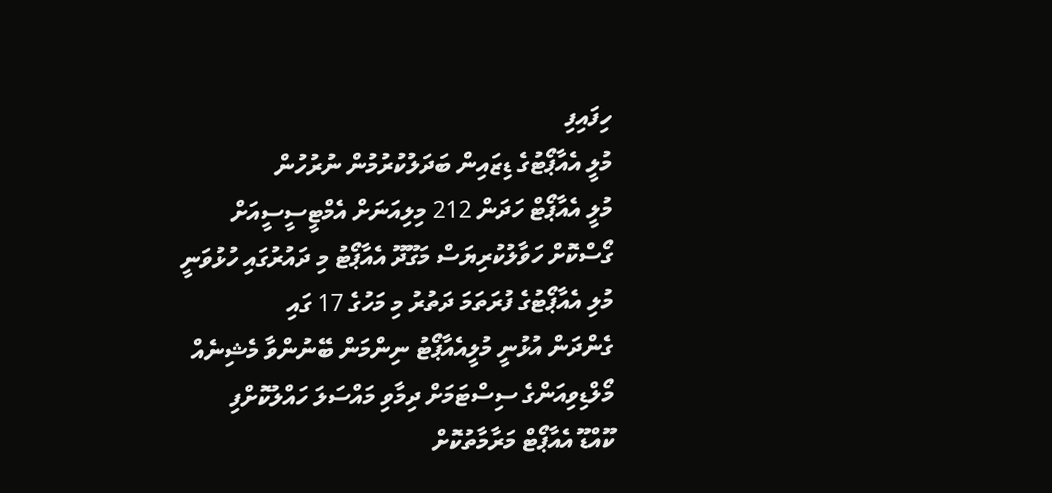ހިފައިފި
މުލީ އެއާޕޯޓުގެ ޑިޒައިން ބަދަލުކުރުމުން ނުރުހުން
މުލީ އެއާޕޯޓް ހަދަން 212 މިލިއަނަށް އެމްޓީސީސީއަށް
ގޯސްކޮށް ހަވާލުކުރިޔަސް މަގޫދޫ އެއާޕޯޓު މި ދައުރުގައި ހުޅުވަނީ
މުލި އެއާޕޯޓުގެ ފުރަތަމަ ދަތުރު މި މަހުގެ 17 ގައި
ގެންދަން އުޅުނީ މުލީއެއާޕޯޓު ނިންމަން ބޭނުންވާ މެޝިނެއް
މޯލްޑިވިއަންގެ ސިސްޓަމަށް ދިމާވި މައްސަލަ ހައްލުކޮށްފި
ކޫއްޑޫ އެއާޕޯޓް މަރާމާތުކޮށް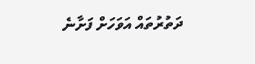ދަތުރުތައް އަވަހަށް ފަށާނެ